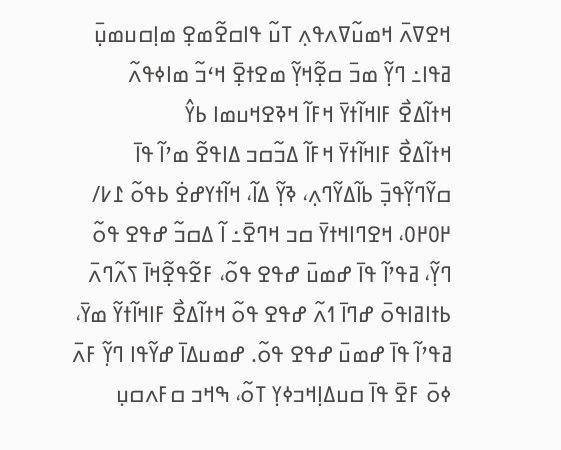ߞߐߜߍ߫ ߞߘߎ߬ߜߍߟߍ߲ ߠߎ߬ ߟߊߛߐ߬ߘߐ߲ ߘߊ߲ߛߎߘߎ߲߫ ߥߟߊ߸ ߣߌ߲߬ ߘߏ߫ ߛߐ߲߬ߞߌ߲߬ ߘߐߙߐ߲߫ ߞߵߏ߬ ߘߊߦߟߍ߬
ߞߙߊ߬ߡߐ߯ ߓߊߞߊ߬ߙߌ߫ ߞߓߊ߬ ߞߢߐߞߎߘߊ ߕߌ߮
ߞߙߊ߬ߡߐ߯ ߓߊߞߊ߬ߙߌ߫ ߞߓߊ߬ ߡߏ߬ߛߏ ߡߊߟߐ߬ ߘߴߊ߬ ߟߊ߫ ߛߌ߬ߣߌ߲߬ߟߏ߲߫ ߕߊ߬ߡߌ߬ߣߍ߲، ߢߌ߲߬ ߡߊ߬، ߞߊ߬ߙߌߝߐ߭ ߕߟߋ߬ ߁߇/ ߂߀߂߀، ߞߐߣߊߞߙߌ߫ ߛߏ ߞߣߐ߫߸ ߊ߬ ߡߛߏ߬ ߝߟߐ ߟߋ߬ ߣߌ߲߬، ߥߟߴߊ߬ ߟߊ߫ ߝߘߎ߫ ߝߟߐ ߟߋ߬، ߓߐ߬ߟߐ߲߬ߞߊ߫ ߖߍ߬ߣߍ߫ ߕߙߊߥߊߟߋ߫ ߝߣߊ߫ ߗߍ߬ ߝߟߐ ߟߋ߬ ߞߙߊ߬ߡߐ߯ ߓߊߞߊ߬ߙߌ߬ ߘߌ߫، ߥߟߴߊ߬ ߟߊ߫ ߝߘߎ߫ ߝߟߐ ߟߋ߬. ߝߘߎߡߊ߫ ߝߌ߬ߟߊ ߣߌ߲߬ ߓߍ߫ ߦߋ߫ ߓߐ߫ ߟߊ߫ ߛߎߡߊ߲ߞߏߦߌ߲ ߠߋ߬، ߒߞߏ ߛߓߍߛߎ߲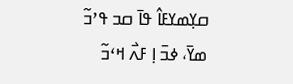ߛߌ߲ߘߌߓߊ߮ ߟߊ߫ ߛߏ ߟߴߏ߬ ߘߌ߫، ߦߏ߫ ߊ߲ ߓߍ߯ ߞߵߏ߬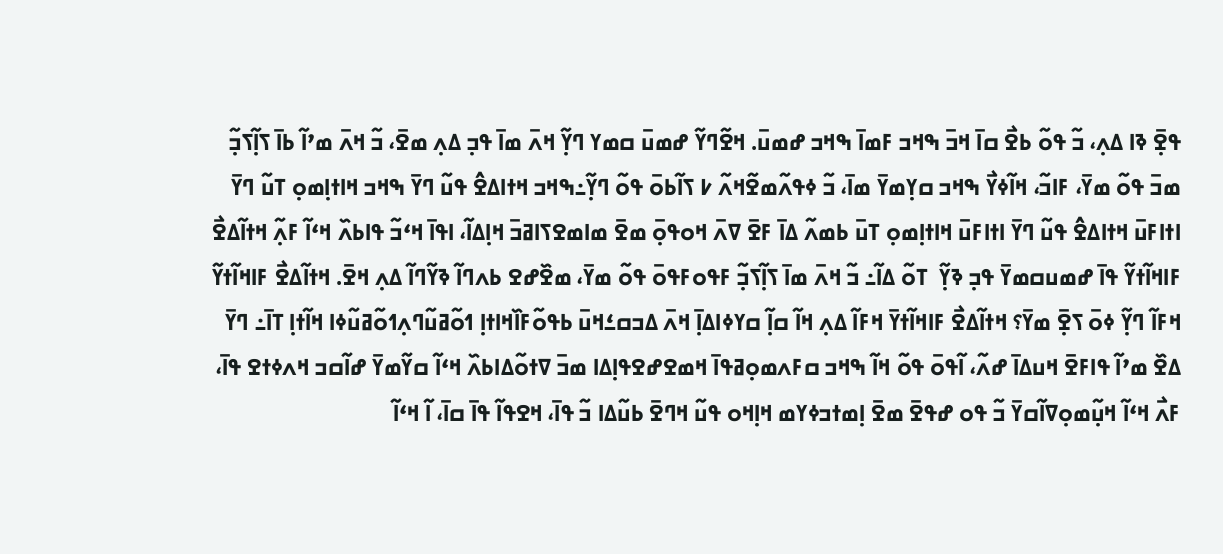ߟߐ߲߫ ߢߊ ߡߍ߲، ߏ߬ ߟߋ߬ ߕߐ߯ ߛߊ߫ ߞߏ߫ ߒߞߏ ߓߘߊ߫ ߒߞߏ ߝߘߎ߫. ߞߐ߬ߣߌ߬ ߝߘߎ߫ ߛߘߌ ߣߌ߲߬ ߞߍ߫ ߘߊ߫ ߟߏ߲ ߡߍ߲ ߘߐ߫، ߏ߬ ߞߍ߫ ߘߴߊ߬ ߕߊ߫ ߖߊ߲߬ߖߏ߲߬ ߘߏ߫ ߟߋ߬ ߘߌ߫، ߓߊߏ߬، ߞߊ߬ߦߌ߯ ߒߞߏ ߛߌ߲ߘߌ߫ ߘߊ߫، ߏ߬ ߦߟߍ߬ߘߐ߬ߞߍ߬ ߇ ߖߊ߬ߕߋ߫ ߟߋ߬ ߣߌ߲߬߸ߒߞߏ ߞߙߊߡߐ߮ ߟߎ߬ ߣߌ߫ ߒߞߏ ߞߊߙߊ߲ߘߋ߲ ߠߎ߬ ߣߌ߫ ߊߙߊߓߎ߫ ߞߙߊߡߐ߮ ߟߎ߬ ߣߌ߫ ߊߙߊߓߎ߫ ߞߊߙߊ߲ߘߋ߲ ߠߎ߫ ߕߘߍ߬ ߡߊ߫ ߓߐ߫ ߜߍ߫ ߞߋߟߋ߲߫ ߘߐ߫ ߘߊߘߐߖߊߥߏ߫ ߞߊ߲ߡߊ߬، ߊߟߊ߫ ߞߵߏ߬ ߟߊߕߍ߰ ߞߵߊ߬ ߓߍ߲߬ ߞߙߊ߬ߡߐ߯ ߓߊߞߊ߬ߙߌ߬ ߟߊ߫ ߝߘߎߛߘߌ߫ ߟߏ߲ ߢߌ߲߬  ߠߋ߬ ߡߊ߬߸ ߏ߬ ߞߍ߫ ߘߊ߫ ߖߊ߲߬ߖߏ߲߬ ߓߟߋߓߟߋ߫ ߟߋ߬ ߘߌ߫، ߘߐ߰ߝߐ ߕߍߣߊ߬ ߢߌ߬ߣߊ߬ ߡߍ߲ ߞߐ߫. ߞߙߊ߬ߡߐ߯ ߓߊߞߊ߬ߙߌ߬ ߞߓߊ߬ ߣߌ߲߬ ߦߋ߫ ߖߐ߲߫ ߘߌ߫؟ ߞߙߊ߬ߡߐ߯ ߓߊߞߊ߬ߙߌ߫ ߞߓߊ߬ ߡߍ߲ ߞߊ߬ ߛߊ߲߬ ߛߌߦߊߡߊ߲߫ ߞߍ߫ ߡߏߛߑߞߎ߫ ߕߟߋ߬ߓߊ߰ߞߊߙߊ߲ ߗߋ߬ߥߎ߬ߣߍ߲ߗߋ߬ߥߎ߬ߦߊ ߞߊ߬ߙߊ߲ ߠߊ߫߸ ߣߌ߫ ߡߐ߰ ߘߴߊ߬ ߟߊߓߐ߫ ߞߎߡߊ߫ ߝߍ߬، ߊ߬ߟߋ߫ ߟߋ߬ ߞߊ߬ ߒߞߏ ߛߓߍߘߋ߲ߥߟߊ߫ ߞߘߐߝߐߟߊ߲ߡߊ ߘߏ߫ ߜߙߋ߬ߡߊߕߍ߰ ߞߵߊ߬ ߛߌ߬ߘߌ߫ ߝߊ߬ߛߏ ߞߍߦߙߐ ߟߊ߫، ߓߍ߯ ߞߵߊ߬ ߞߎ߲߬ߘߋ߲ߜߊ߬ߛߌ߫ ߏ߬ ߟߋ ߝߟߐ߫ ߘߐ߫ ߊ߲ߘߙߏߦߌߘ ߞߊ߲ߞߋ ߟߎ߬ ߞߣߐ߫ ߕߎ߬ߡߊ ߏ߬ ߟߊ߫، ߞߐߟߊ߬ ߟߊ߫ ߛߊ߫، ߊ߬ ߞߵߊ߬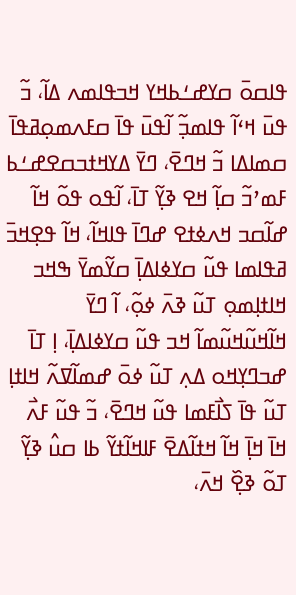ߟߊߛߋ߫ ߛߌߝߑߕߞߌ ߞߏߟߊߘߍ ߡߊ߬، ߏ߬ ߟߎ߫ ߞߵߊ߬ ߟߊߘߏ߲߬ ߊ߬ߟߎ߫ ߟߊ߫ ߛߓߍߘߋ߲ߥߟߊ߫ ߛߘߊߡߊ ߏ߬ ߞߣߐ߫، ߣߌ߫ ߡߌߞߙߏߛߐߝߑߕ ߓߘߴߏ߬ ߛߊ߲߬ ߞߐ ߢߌ߲߬ ߠߊ߫، ߊ߬ߟߋ ߟߋ߬ ߞߊ߬ ߝߊ߬ߛߏ ߞߍߦߙߐ ߝߣߊ߫ ߟߊߞߊ߬، ߞߊ߬ ߟߐ߲ߞߏ߫ ߥߟߊߘߊ ߟߎ߬ ߛߌߦߊߡߊ߲߫ ߛߌ߬ߘߌ߫ ߒߞߏ ߞߊߙߊ߲ߘߋ߲ ߠߎ߬ ߢߍ߫ ߦߋ߲߬، ߊ߬ ߣߌ߫ ߞߊ߬ߞߎ߬ߞߎ߬ߘߊ߬ ߞߏ ߟߎ߬ ߛߌߦߊߡߊ߲߫، ߊ߲ ߠߊ߫ ߝߏߣߌ߲ߞߋ ߡߍ߲ ߠߎ߬ ߦߋ߫ ߝߘߊ߬ߜߍ߬ ߞߊߙߊ߲ ߠߎ߬ ߟߊ߫ ߖߊ߯ߓߘߊ ߟߎ߬ ߞߣߐ߫، ߏ߬ ߟߎ߬ ߓߍ߯ ߞߊ߫ ߞߊ߲߫ ߞߊ߬ ߞߙߊ߬ߡߐ߫ ߓߊߞߊ߬ߙߌ߬ ߕߊ ߛߎ߮ ߢߌ߲߬ ߠߋ߬ ߢߐ߲߰ ߞߍ߫،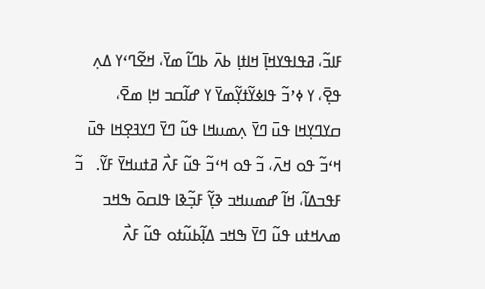ߓߊߏ߬، ߥߟߊߟߌߞߊ߲߫ ߞߊߙߊ߲ ߕߍ߫ ߕߣߊ߬ ߘߌ߫، ߞߐ߬ߣߵߌ ߡߍ߲ ߟߐ߲߫، ߌ ߦߴߏ߬ ߟߊߦߌ߬ߙߌ߲߬ߘߌ߫ ߌ ߝߊ߬ߛߏ ߞߊ߲ ߘߐ߫، ߛߌߣߌ߲ߞߊ ߟߎ߫ ߣߌ߫ ߍ߲ߘߎߞߊ ߟߎ߬ ߣߌ߫ ߣߌߔߐ߲ߞߊ ߟߎ߫ ߞߵߏ߬ ߟߋ ߞߍ߫، ߏ߬ ߟߋ ߞߵߏ߬ ߟߎ߬ ߓߍ߯ ߥߙߎߞߌ߫ ߓߌ߬.   ߏ߬ ߓߟߏߡߊ߬، ߞߊ߬ ߝߘߎߞߏ ߢߌ߲߬ ߓߏ߲߬ߢߊ ߟߊߛߋ߫ ߒߞߏ ߘߍߞߙߎ ߟߎ߬ ߣߌ߫ ߒߞߏ ߡߊ߲߬ߕߎ߬ߙߋ ߟߎ߬ ߓߍ߯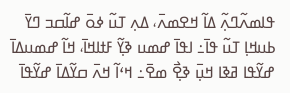ߟߊߘߍ߬ߣߍ߲߬ ߡߊ߬ ߞߐߘߍ߫، ߡߍ߲ ߠߎ߬ ߦߋ߫ ߝߊ߬ߛߏ ߣߌ߫ ߕߎߞߊ߲ ߠߎ߬ ߟߊ߫߸ ߊߟߊ߫ ߝߘߎ ߢߌ߲߬ ߓߙߊߞߊ߫، ߞߊ߬ ߝߘߎߡߊ߫ ߝߌ߬ߟߊ ߥߢߊ ߞߎ߲߫ ߢߐ߲߯ ߘߐ߫߸ ߞߵߊ߬ ߞߍ߫ ߛߌ߬ߡߊ߫ ߝߌ߬ߟߊ߫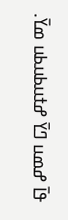ߟߊ߫ ߝߘߎ ߣߌ߫ ߝߙߎߕߎߕߎ ߘߌ߫.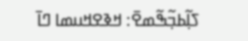ߖߊ߲߬ߕߏ߲߬ߒ߬ߘߐ߫: ߞߢߐߞߎߘߊ ߣߊ߫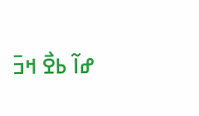ߝߊ߬ ߕߐ߯ ߞߏ߫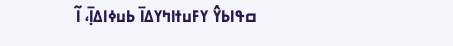ߛߟߊߕߌ߮ ߌߓߎߙߊߤߌߡߊ߫ ߕߎߦߊߡߊ߲߫، ߊ߬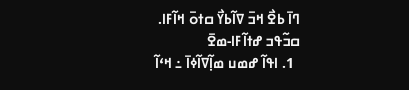ߣߊ߫ ߕߐ߯ ߞߏ߫ ߜߊ߬ߕߌ߯ ߛߙߋ߫ ߞߊ߬ߓߊ.
ߛߏ߬ߟߏ ߝߙߊ߬ߓߊ-ߘߐ߫
  1. ߊߟߊ߬ ߝߘߎ ߘߊ߲߬ߜߊ߬ߦߊ߫ ߸ ߞߵߊ߬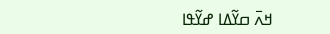ߞߍ߫ ߛߌ߬ߡߊ ߝߌ߬ߟߊ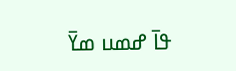ߟߊ߫ ߝߘߎ ߘߌ߫